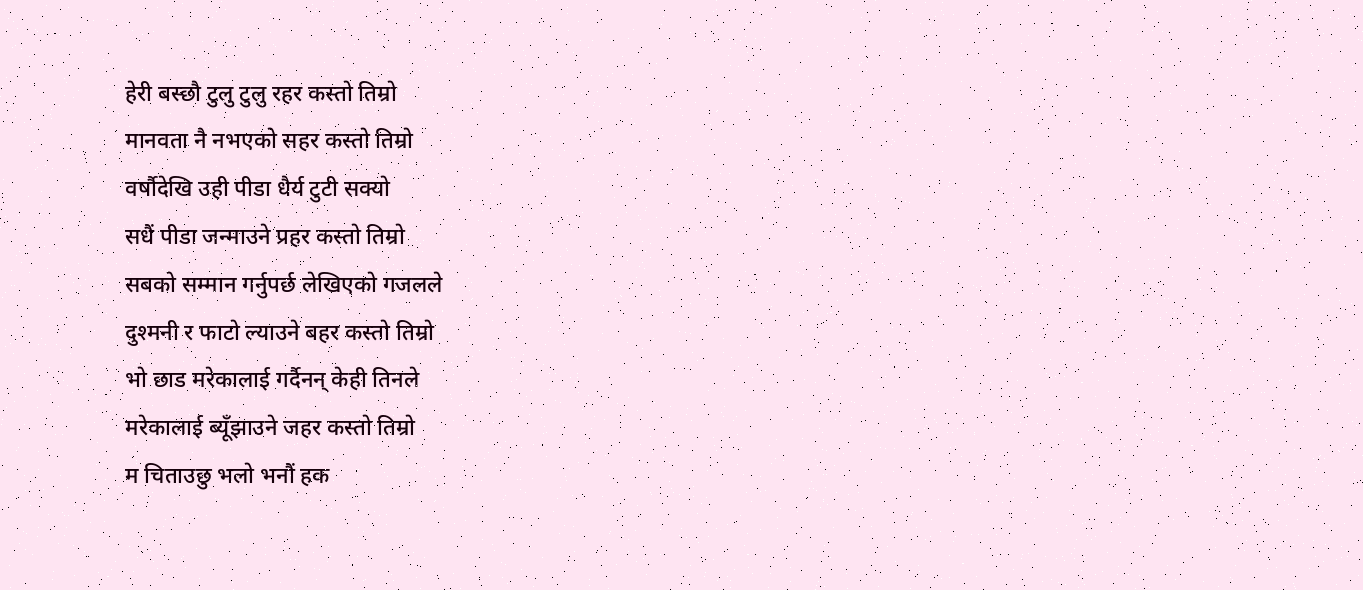हेरी बस्छौ टुलु टुलु रहर कस्तो तिम्रो
मानवता नै नभएको सहर कस्तो तिम्रो
वर्षौदेखि उही पीडा धैर्य टुटी सक्यो
सधैं पीडा जन्माउने प्रहर कस्तो तिम्रो
सबको सम्मान गर्नुपर्छ लेखिएको गजलले
दुश्मनी र फाटो ल्याउने बहर कस्तो तिम्रो
भो छाड मरेकालाई गर्दैनन् केही तिनले
मरेकालाई ब्यूँझाउने जहर कस्तो तिम्रो
म चिताउछु भलो भनौं हक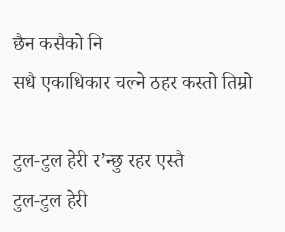छैन कसैको नि
सधै एकाधिकार चल्ने ठहर कस्तो तिम्रो

टुल-टुल हेरी र’न्छु रहर एस्तै
टुल-टुल हेरी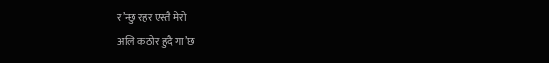र’न्छु रहर एस्तै मेरो
अलि कठोर हुदै गा’छ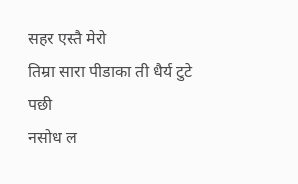सहर एस्तै मेरो
तिम्रा सारा पीडाका ती धैर्य टुटे पछी
नसोध ल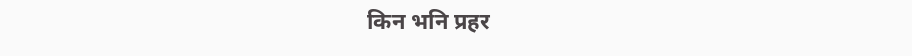किन भनि प्रहर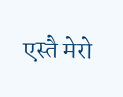एस्तै मेरो